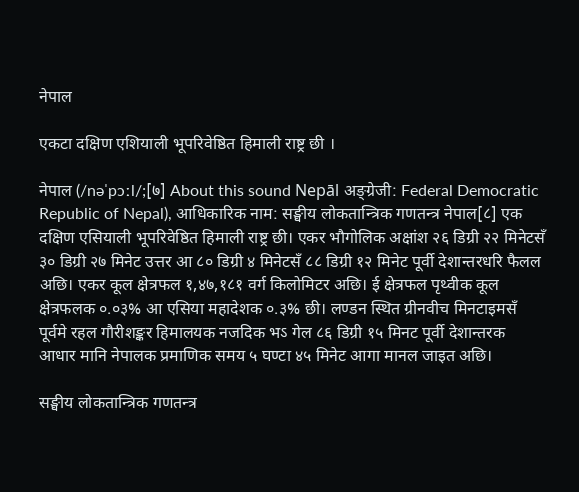नेपाल

एकटा दक्षिण एशियाली भूपरिवेष्ठित हिमाली राष्ट्र छी ।

नेपाल (/nəˈpɔːl/;[७] About this sound Nepāl अङ्ग्रेजी: Federal Democratic Republic of Nepal), आधिकारिक नाम: सङ्घीय लोकतान्त्रिक गणतन्त्र नेपाल[८] एक दक्षिण एसियाली भूपरिवेष्ठित हिमाली राष्ट्र छी। एकर भौगोलिक अक्षांश २६ डिग्री २२ मिनेटसँ ३० डिग्री २७ मिनेट उत्तर आ ८० डिग्री ४ मिनेटसँ ८८ डिग्री १२ मिनेट पूर्वी देशान्तरधरि फैलल अछि। एकर कूल क्षेत्रफल १,४७,१८१ वर्ग किलोमिटर अछि। ई क्षेत्रफल पृथ्वीक कूल क्षेत्रफलक ०.०३% आ एसिया महादेशक ०.३% छी। लण्डन स्थित ग्रीनवीच मिनटाइमसँ पूर्वमे रहल गौरीशङ्कर हिमालयक नजदिक भऽ गेल ८६ डिग्री १५ मिनट पूर्वी देशान्तरक आधार मानि नेपालक प्रमाणिक समय ५ घण्टा ४५ मिनेट आगा मानल जाइत अछि।

सङ्घीय लोकतान्त्रिक गणतन्त्र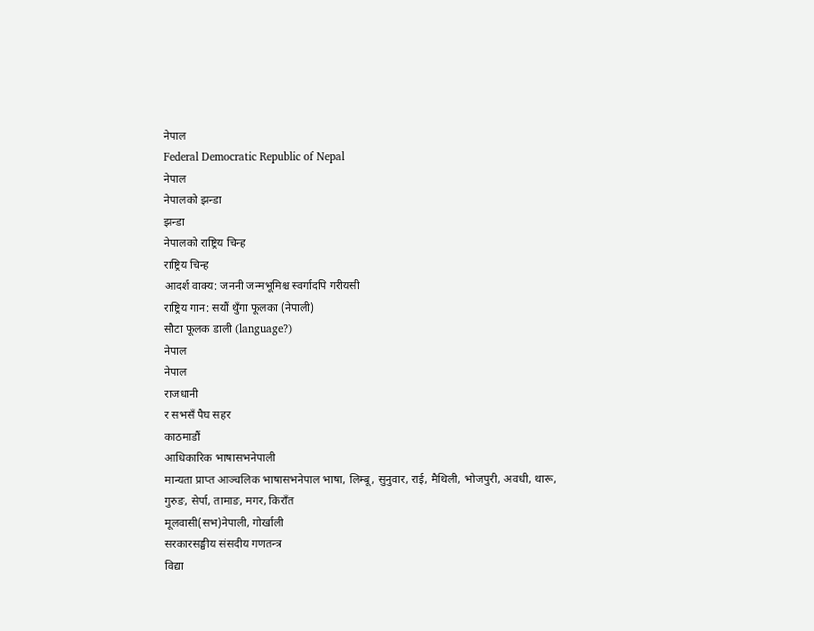नेपाल
Federal Democratic Republic of Nepal
नेपाल
नेपालको झन्डा
झन्डा
नेपालको राष्ट्रिय चिन्ह
राष्ट्रिय चिन्ह
आदर्श वाक्य: जननी जन्मभूमिश्च स्वर्गादपि गरीयसी
राष्ट्रिय गान: सयौं थुँगा फूलका (नेपाली)
सौटा फूलक डाली (language?)
नेपाल
नेपाल
राजधानी
र सभसँ पैघ सहर
काठमाडौं
आधिकारिक भाषासभनेपाली
मान्यता प्राप्त आञ्चलिक भाषासभनेपाल भाषा, लिम्बू, सुनुवार, राई, मैथिली, भोजपुरी, अवधी, थारू, गुरुङ, सेर्पा, तामाङ, मगर, किराँत
मूलवासी(सभ)नेपाली, गोर्खाली
सरकारसङ्घीय संसदीय गणतन्त्र
विद्या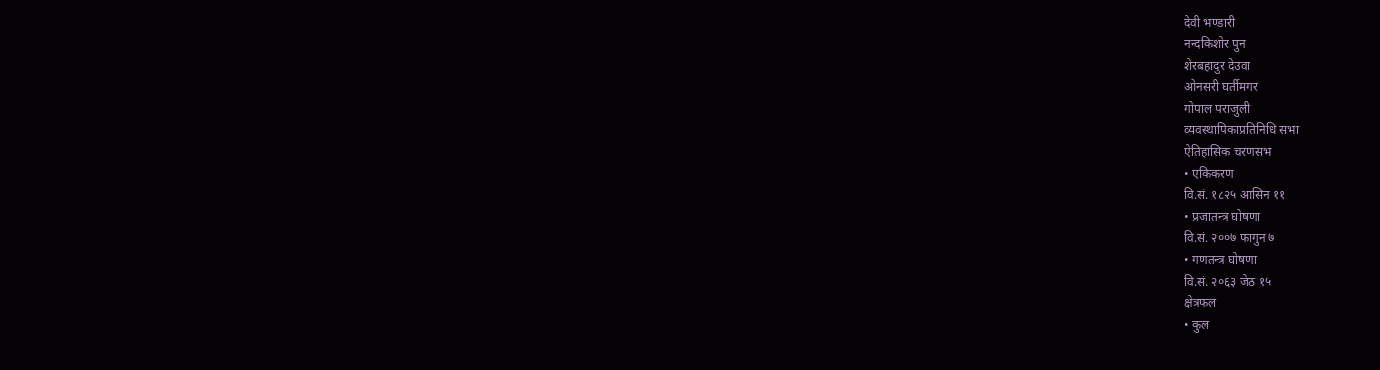देवी भण्डारी
नन्दकिशोर पुन
शेरबहादुर देउवा
ओनसरी घर्तीमगर
गोपाल पराजुली
व्यवस्थापिकाप्रतिनिधि सभा
ऐतिहासिक चरणसभ
• एकिकरण
वि.सं. १८२५ आसिन ११
• प्रजातन्त्र घोषणा
वि.सं. २००७ फागुन ७
• गणतन्त्र घोषणा
वि.सं. २०६३ जेठ १५
क्षेत्रफल
• कुल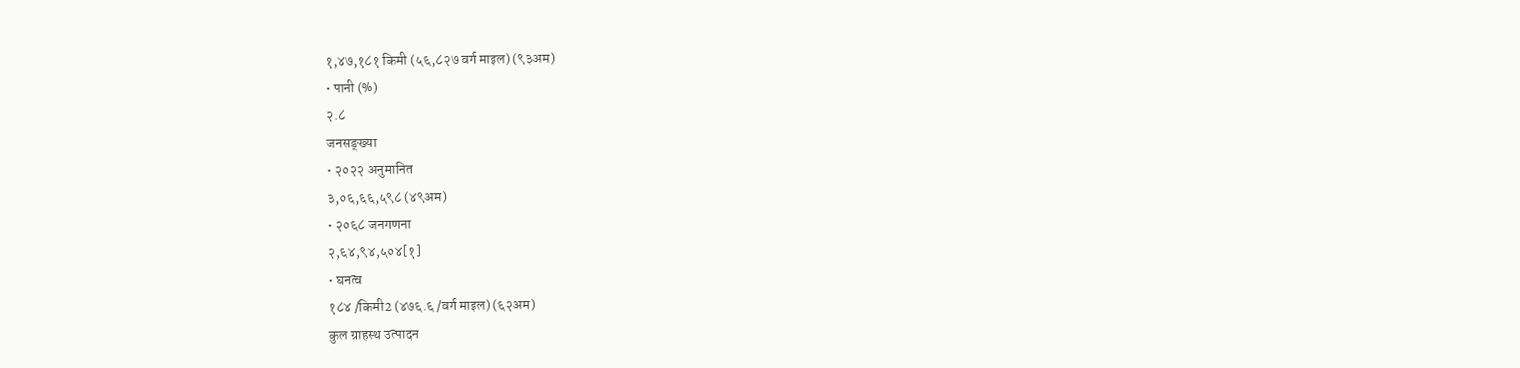१,४७,१८१ किमी (५६,८२७ वर्ग माइल) (९३अम)
• पानी (%)
२.८
जनसङ्ख्या
• २०२२ अनुमानित
३,०६,६६,५९८ (४९अम)
• २०६८ जनगणना
२,६४,९४,५०४[१]
• घनत्व
१८४ /किमी2 (४७६.६ /वर्ग माइल) (६२अम)
कुल ग्राहस्थ उत्पादन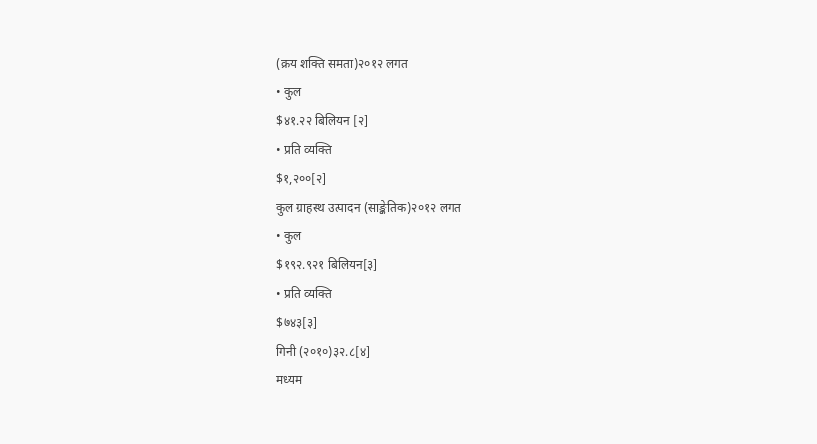(क्रय शक्ति समता)२०१२ लगत
• कुल
$४१.२२ बिलियन [२]
• प्रति व्यक्ति
$१,२००[२]
कुल ग्राहस्थ उत्पादन (साङ्केतिक)२०१२ लगत
• कुल
$१९२.९२१ बिलियन[३]
• प्रति व्यक्ति
$७४३[३]
गिनी (२०१०)३२.८[४]
मध्यम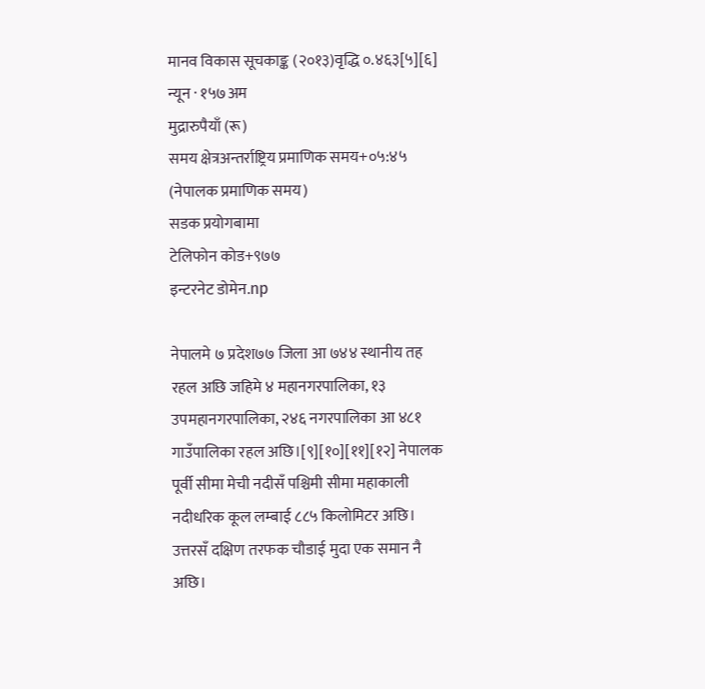मानव विकास सूचकाङ्क (२०१३)वृद्धि ०.४६३[५][६]
न्यून · १५७अम
मुद्रारुपैयाँ (रू)
समय क्षेत्रअन्तर्राष्ट्रिय प्रमाणिक समय+०५:४५ (नेपालक प्रमाणिक समय)
सडक प्रयोगबामा
टेलिफोन कोड+९७७
इन्टरनेट डोमेन.np

नेपालमे ७ प्रदेश७७ जिला आ ७४४ स्थानीय तह रहल अछि जहिमे ४ महानगरपालिका, १३ उपमहानगरपालिका, २४६ नगरपालिका आ ४८१ गाउँपालिका रहल अछि।[९][१०][११][१२] नेपालक पूर्वी सीमा मेची नदीसँ पश्चिमी सीमा महाकाली नदीधरिक कूल लम्बाई ८८५ किलोमिटर अछि। उत्तरसँ दक्षिण तरफक चौडाई मुदा एक समान नै अछि।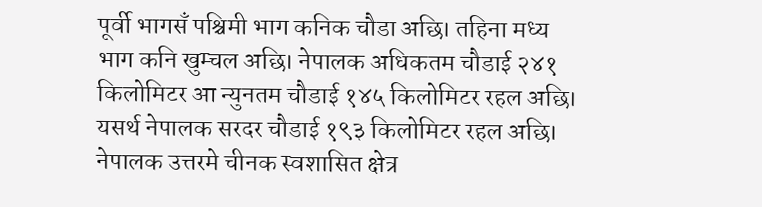पूर्वी भागसँ पश्चिमी भाग कनिक चौडा अछि। तहिना मध्य भाग कनि खुम्चल अछि। नेपालक अधिकतम चौडाई २४१ किलोमिटर आ न्युनतम चौडाई १४५ किलोमिटर रहल अछि। यसर्थ नेपालक सरदर चौडाई १९३ किलोमिटर रहल अछि। नेपालक उत्तरमे चीनक स्वशासित क्षेत्र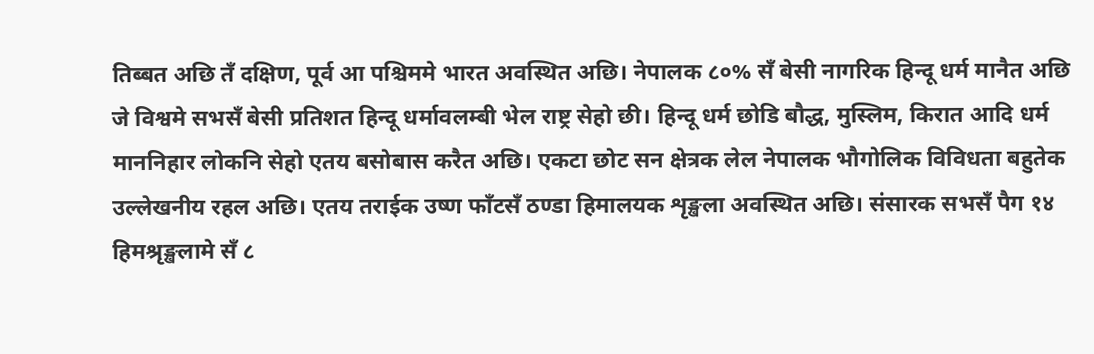तिब्बत अछि तँ दक्षिण, पूर्व आ पश्चिममे भारत अवस्थित अछि। नेपालक ८०% सँ बेसी नागरिक हिन्दू धर्म मानैत अछि जे विश्वमे सभसँ बेसी प्रतिशत हिन्दू धर्मावलम्बी भेल राष्ट्र सेहो छी। हिन्दू धर्म छोडि बौद्ध, मुस्लिम, किरात आदि धर्म माननिहार लोकनि सेहो एतय बसोबास करैत अछि। एकटा छोट सन क्षेत्रक लेल नेपालक भौगोलिक विविधता बहुतेक उल्लेखनीय रहल अछि। एतय तराईक उष्ण फाँटसँ ठण्डा हिमालयक शृङ्खला अवस्थित अछि। संसारक सभसँ पैग १४ हिमश्रृङ्खलामे सँ ८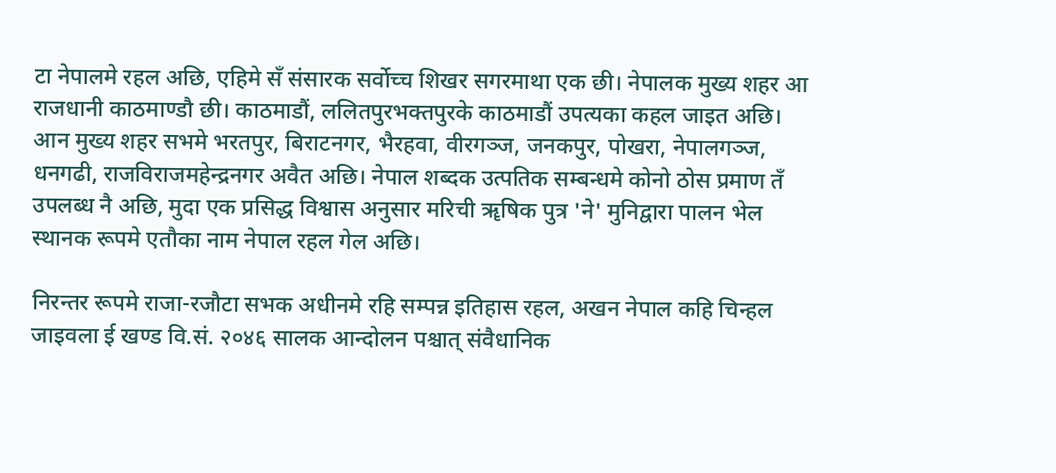टा नेपालमे रहल अछि, एहिमे सँ संसारक सर्वोच्च शिखर सगरमाथा एक छी। नेपालक मुख्य शहर आ राजधानी काठमाण्डौ छी। काठमाडौं, ललितपुरभक्तपुरके काठमाडौं उपत्यका कहल जाइत अछि। आन मुख्य शहर सभमे भरतपुर, बिराटनगर, भैरहवा, वीरगञ्ज, जनकपुर, पोखरा, नेपालगञ्ज, धनगढी, राजविराजमहेन्द्रनगर अवैत अछि। नेपाल शब्दक उत्पतिक सम्बन्धमे कोनो ठोस प्रमाण तँ उपलब्ध नै अछि, मुदा एक प्रसिद्ध विश्वास अनुसार मरिची ॠषिक पुत्र 'ने' मुनिद्वारा पालन भेल स्थानक रूपमे एतौका नाम नेपाल रहल गेल अछि।

निरन्तर रूपमे राजा-रजौटा सभक अधीनमे रहि सम्पन्न इतिहास रहल, अखन नेपाल कहि चिन्हल जाइवला ई खण्ड वि.सं. २०४६ सालक आन्दोलन पश्चात् संवैधानिक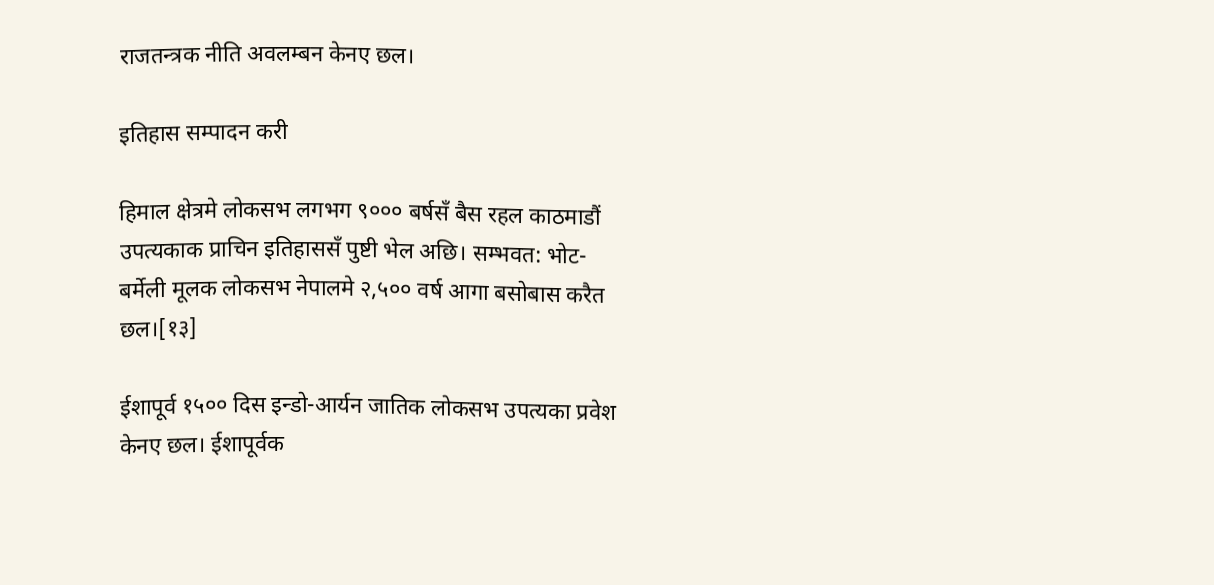राजतन्त्रक नीति अवलम्बन केनए छल।

इतिहास सम्पादन करी

हिमाल क्षेत्रमे लोकसभ लगभग ९००० बर्षसँ बैस रहल काठमाडौं उपत्यकाक प्राचिन इतिहाससँ पुष्टी भेल अछि। सम्भवत: भोट-बर्मेली मूलक लोकसभ नेपालमे २,५०० वर्ष आगा बसोबास करैत छल।[१३]

ईशापूर्व १५०० दिस इन्डो-आर्यन जातिक लोकसभ उपत्यका प्रवेश केनए छल। ईशापूर्वक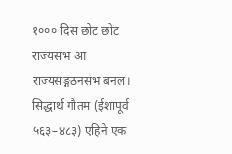१००० दिस छोट छोट राज्यसभ आ राज्यसङ्गठनसभ बनल। सिद्धार्थ गौतम (ईशापूर्व ५६३–४८३) एहिने एक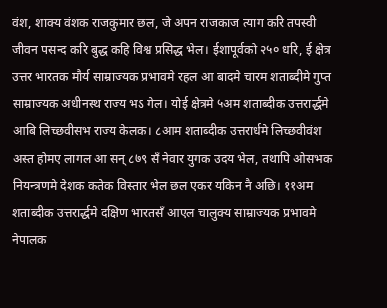वंश, शाक्य वंशक राजकुमार छल, जे अपन राजकाज त्याग करि तपस्वी जीवन पसन्द करि बुद्ध कहि विश्व प्रसिद्ध भेल। ईशापूर्वको २५० धरि, ई क्षेत्र उत्तर भारतक मौर्य साम्राज्यक प्रभावमे रहल आ बादमे चारम शताब्दीमे गुप्त साम्राज्यक अधीनस्थ राज्य भऽ गेल। योई क्षेत्रमे ५अम शताब्दीक उत्तरार्द्धमे आबि लिच्छवीसभ राज्य केलक। ८आम शताब्दीक उत्तरार्धमे लिच्छवीवंश अस्त होमए लागल आ सन् ८७९ सँ नेवार युगक उदय भेल, तथापि ओसभक नियन्त्रणमे देशक कतेक विस्तार भेल छल एकर यकिन नै अछि। ११अम शताब्दीक उत्तरार्द्धमे दक्षिण भारतसँ आएल चालुक्य साम्राज्यक प्रभावमे नेपालक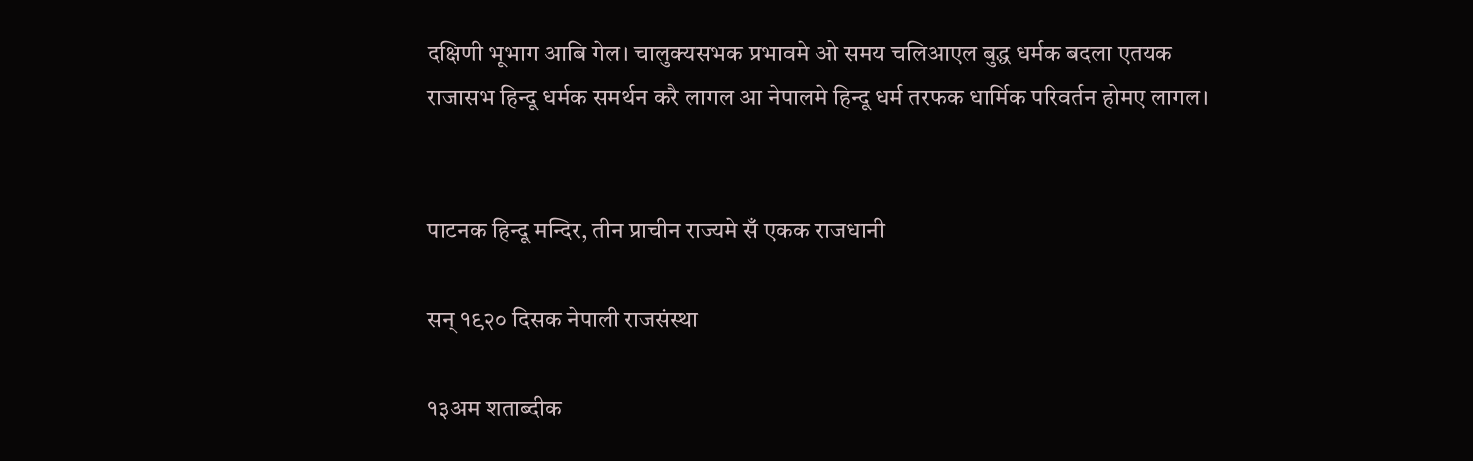दक्षिणी भूभाग आबि गेल। चालुक्यसभक प्रभावमे ओ समय चलिआएल बुद्ध धर्मक बदला एतयक राजासभ हिन्दू धर्मक समर्थन करै लागल आ नेपालमे हिन्दू धर्म तरफक धार्मिक परिवर्तन होमए लागल।


पाटनक हिन्दू मन्दिर, तीन प्राचीन राज्यमे सँ एकक राजधानी

सन् १९२० दिसक नेपाली राजसंस्था

१३अम शताब्दीक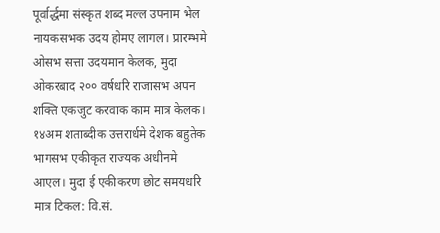पूर्वार्द्धमा संस्कृत शब्द मल्ल उपनाम भेल नायकसभक उदय होमए लागल। प्रारम्भमे ओसभ सत्ता उदयमान केलक, मुदा ओकरबाद २०० वर्षधरि राजासभ अपन शक्ति एकजुट करवाक काम मात्र केलक। १४अम शताब्दीक उत्तरार्धमे देशक बहुतेक भागसभ एकीकृत राज्यक अधीनमे आएल। मुदा ई एकीकरण छोट समयधरि मात्र टिकल: वि.सं.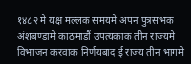१४८२ मे यक्ष मल्लक समयमे अपन पुत्रसभक अंशबण्डामे काठमाडौं उपत्यकाक तीन राज्यमे विभाजन करवाक निर्णयबाद ई राज्य तीन भागमे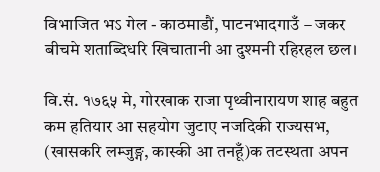विभाजित भऽ गेल - काठमाडौं, पाटनभादगाउँ – जकर बीचमे शताब्दिधरि खिचातानी आ दुश्मनी रहिरहल छल।

वि.सं. १७६५ मे, गोरखाक राजा पृथ्वीनारायण शाह बहुत कम हतियार आ सहयोग जुटाए नजदिकी राज्यसभ, (खासकरि लम्जुङ्ग, कास्की आ तनहूँ)क तटस्थता अपन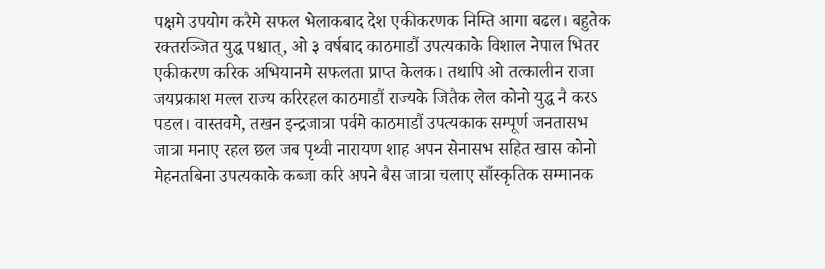पक्षमे उपयोग करैमे सफल भेलाकबाद देश एकीकरणक निम्ति आगा बढल। बहुतेक रक्तरञ्जित युद्ध पश्चात्, ओ ३ वर्षबाद काठमाडौं उपत्यकाके विशाल नेपाल भितर एकीकरण करिक अभियानमे सफलता प्राप्त केलक। तथापि ओ तत्कालीन राजा जयप्रकाश मल्ल राज्य करिरहल काठमाडौं राज्यके जितैक लेल कोनो युद्ध नै करऽ पडल। वास्तवमे, तखन इन्द्रजात्रा पर्वमे काठमाडौं उपत्यकाक सम्पूर्ण जनतासभ जात्रा मनाए रहल छल जब पृथ्वी नारायण शाह अपन सेनासभ सहित खास कोनो मेहनतबिना उपत्यकाके कब्जा करि अपने बैस जात्रा चलाए साँस्कृतिक सम्मानक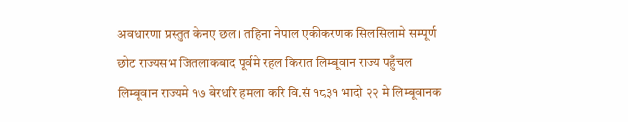अवधारणा प्रस्तुत केनए छल। तहिना नेपाल एकीकरणक सिलसिलामे सम्पूर्ण छोट राज्यसभ जितलाकबाद पूर्वमे रहल किरात लिम्बूवान राज्य पहुँचल लिम्बूवान राज्यमे १७ बेरधरि हमला करि वि.स‌ं १८३१ भादो २२ मे लिम्बूवानक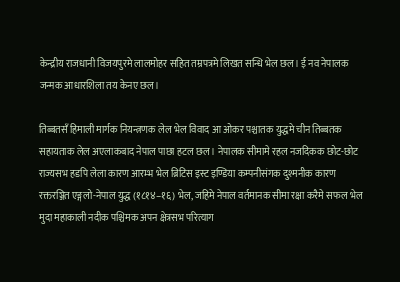केन्द्रीय राजधानी विजयपुरमे लालमोहर सहित तम्रपत्रमे लिखत सन्धि भेल छल। ई नव नेपालक जन्मक आधारशिला तय केनए छल।

तिब्बतसँ हिमाली मार्गक नियन्त्रणक लेल भेल विवाद आ ओकर पश्चातक युद्धमे चीन तिब्बतक सहायताक लेल अएलाकबाद नेपाल पाछा हटल छल। नेपालक सीमामे रहल नजदिकक छोट-छोट राज्यसभ हडपि लेला कारण आरम्भ भेल ब्रिटिस इस्ट इण्डिया कम्पनीसंगक दुश्मनीक कारण रक्तरञ्जित एङ्गलो-नेपाल युद्ध (१८१४–१६) भेल, जहिमे नेपाल वर्तमानक सीमा रक्षा करैमे सफल भेल मुदा महाकाली नदीक पश्चिमक अपन क्षेत्रसभ परित्याग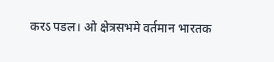करऽ पडल। ओ क्षेत्रसभमे वर्तमान भारतक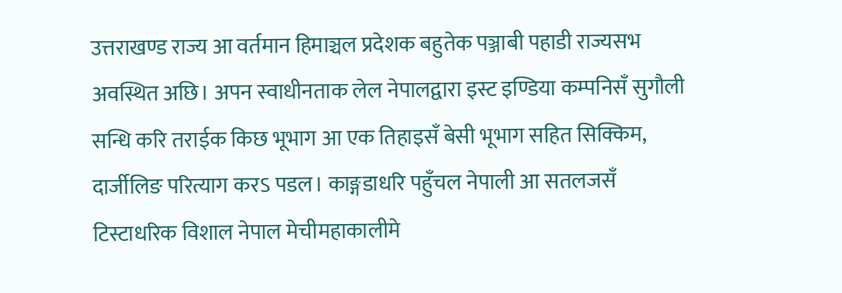उत्तराखण्ड राज्य आ वर्तमान हिमाञ्चल प्रदेशक बहुतेक पञ्जाबी पहाडी राज्यसभ अवस्थित अछि। अपन स्वाधीनताक लेल नेपालद्वारा इस्ट इण्डिया कम्पनिसँ सुगौली सन्धि करि तराईक किछ भूभाग आ एक तिहाइसँ बेसी भूभाग सहित सिक्किम, दार्जीलिङ परित्याग करऽ पडल। काङ्गडाधरि पहुँचल नेपाली आ सतलजसँ टिस्टाधरिक विशाल नेपाल मेचीमहाकालीमे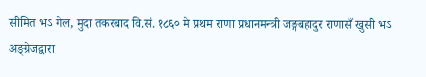सीमित भऽ गेल, मुदा तकरबाद वि.सं. १८६० मे प्रथम राणा प्रधानमन्त्री जङ्गबहादुर राणासँ खुसी भऽ अङ्ग्रेजद्वारा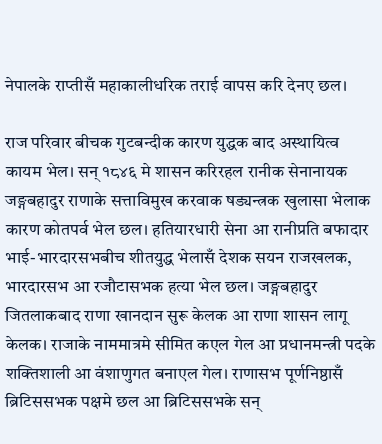नेपालके राप्तीसँ महाकालीधरिक तराई वापस करि देनए छल।

राज परिवार बीचक गुटबन्दीक कारण युद्धक बाद अस्थायित्व कायम भेल। सन् १८४६ मे शासन करिरहल रानीक सेनानायक जङ्गबहादुर राणाके सत्ताविमुख करवाक षड्यन्त्रक खुलासा भेलाक कारण कोतपर्व भेल छल। हतियारधारी सेना आ रानीप्रति बफादार भाई-भारदारसभबीच शीतयुद्ध भेलासँ देशक सयन राजखलक, भारदारसभ आ रजौटासभक हत्या भेल छल। जङ्गबहादुर जितलाकबाद राणा खानदान सुरू केलक आ राणा शासन लागू केलक। राजाके नाममात्रमे सीमित कएल गेल आ प्रधानमन्त्री पदके शक्तिशाली आ वंशाणुगत बनाएल गेल। राणासभ पूर्णनिष्ठासँ ब्रिटिससभक पक्षमे छल आ ब्रिटिससभके सन्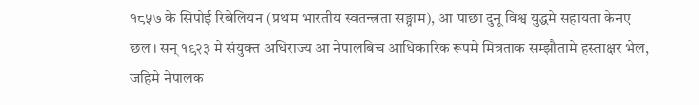१८५७ के सिपोई रिबेलियन (प्रथम भारतीय स्वतन्त्रता सङ्ग्राम), आ पाछा दुनू विश्व युद्धमे सहायता केनए छल। सन् १९२३ मे संयुक्त अधिराज्य आ नेपालबिच आधिकारिक रूपमे मित्रताक सम्झौतामे हस्ताक्षर भेल, जहिमे नेपालक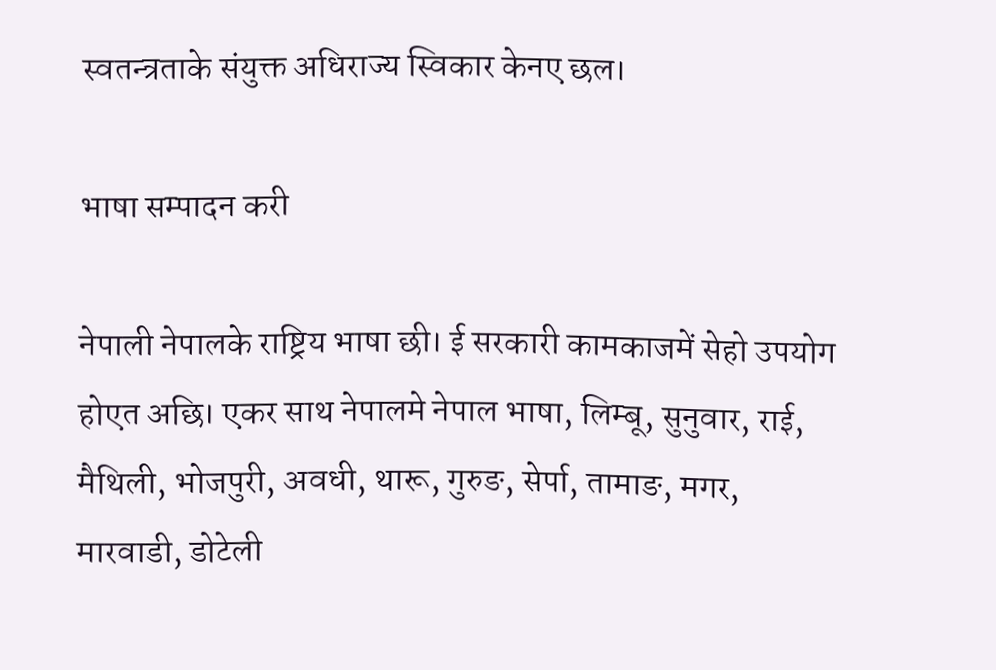स्वतन्त्रताके संयुक्त अधिराज्य स्विकार केनए छल।

भाषा सम्पादन करी

नेपाली नेपालके राष्ट्रिय भाषा छी। ई सरकारी कामकाजमें सेहो उपयोग होएत अछि। एकर साथ नेपालमे नेपाल भाषा, लिम्बू, सुनुवार, राई, मैथिली, भोजपुरी, अवधी, थारू, गुरुङ, सेर्पा, तामाङ, मगर, मारवाडी, डोटेली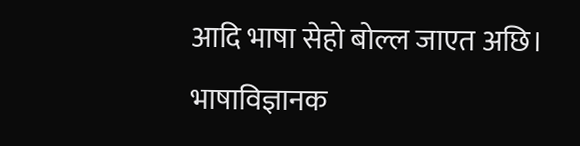आदि भाषा सेहो बोल्ल जाएत अछि। भाषाविज्ञानक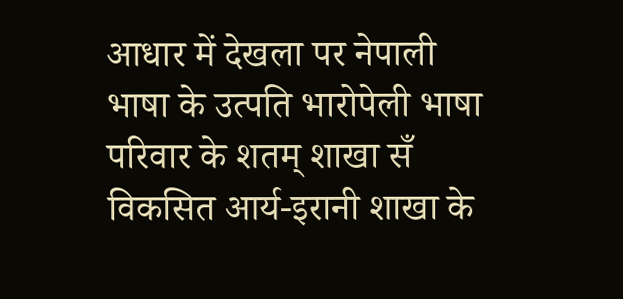आधार में देखला पर नेपाली भाषा के उत्पति भारोपेली भाषा परिवार के शतम् शाखा सँ विकसित आर्य-इरानी शाखा के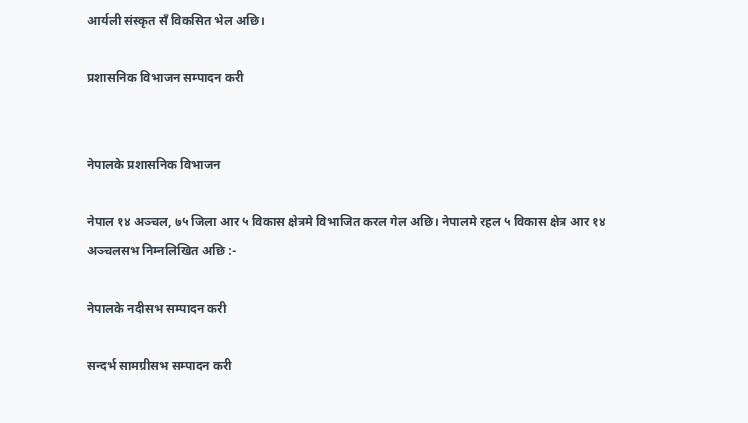आर्यली संस्कृत सँ विकसित भेल अछि।

प्रशासनिक विभाजन सम्पादन करी


नेपालके प्रशासनिक विभाजन

नेपाल १४ अञ्चल, ७५ जिला आर ५ विकास क्षेत्रमे विभाजित करल गेल अछि। नेपालमे रहल ५ विकास क्षेत्र आर १४ अञ्चलसभ निम्नलिखित अछि :-

नेपालके नदीसभ सम्पादन करी

सन्दर्भ सामग्रीसभ सम्पादन करी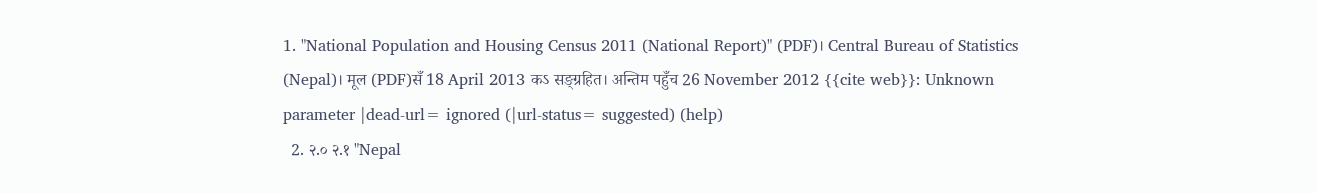1. "National Population and Housing Census 2011 (National Report)" (PDF)। Central Bureau of Statistics (Nepal)। मूल (PDF)सँ 18 April 2013 कऽ सङ्ग्रहित। अन्तिम पहुँच 26 November 2012 {{cite web}}: Unknown parameter |dead-url= ignored (|url-status= suggested) (help)
  2. २.० २.१ "Nepal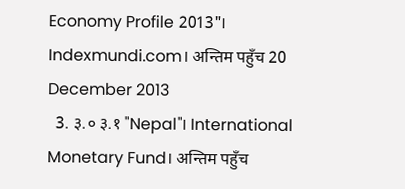Economy Profile 2013"। Indexmundi.com। अन्तिम पहुँच 20 December 2013
  3. ३.० ३.१ "Nepal"। International Monetary Fund। अन्तिम पहुँच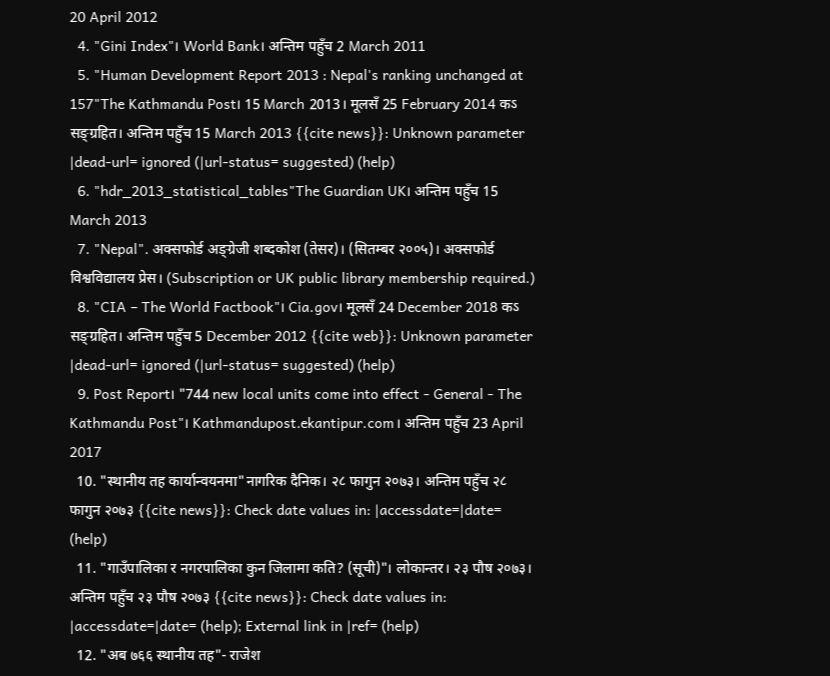20 April 2012
  4. "Gini Index"। World Bank। अन्तिम पहुँच 2 March 2011
  5. "Human Development Report 2013 : Nepal's ranking unchanged at 157"The Kathmandu Post। 15 March 2013। मूलसँ 25 February 2014 कऽ सङ्ग्रहित। अन्तिम पहुँच 15 March 2013 {{cite news}}: Unknown parameter |dead-url= ignored (|url-status= suggested) (help)
  6. "hdr_2013_statistical_tables"The Guardian UK। अन्तिम पहुँच 15 March 2013
  7. "Nepal". अक्सफोर्ड अङ्ग्रेजी शब्दकोश (तेसर)। (सितम्बर २००५)। अक्सफोर्ड विश्वविद्यालय प्रेस। (Subscription or UK public library membership required.)
  8. "CIA – The World Factbook"। Cia.gov। मूलसँ 24 December 2018 कऽ सङ्ग्रहित। अन्तिम पहुँच 5 December 2012 {{cite web}}: Unknown parameter |dead-url= ignored (|url-status= suggested) (help)
  9. Post Report। "744 new local units come into effect - General - The Kathmandu Post"। Kathmandupost.ekantipur.com। अन्तिम पहुँच 23 April 2017
  10. "स्थानीय तह कार्यान्वयनमा"नागरिक दैनिक। २८ फागुन २०७३। अन्तिम पहुँच २८ फागुन २०७३ {{cite news}}: Check date values in: |accessdate=|date= (help)
  11. "गाउँपालिका र नगरपालिका कुन जिलामा कति? (सूची)"। लोकान्तर। २३ पौष २०७३। अन्तिम पहुँच २३ पौष २०७३ {{cite news}}: Check date values in: |accessdate=|date= (help); External link in |ref= (help)
  12. "अब ७६६ स्थानीय तह"- राजेश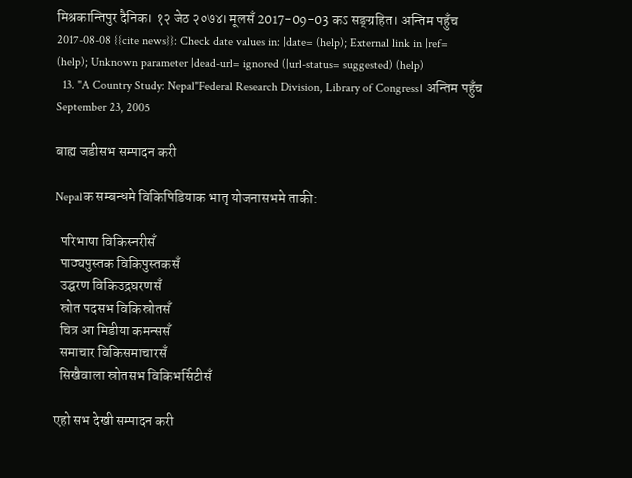मिश्रकान्तिपुर दैनिक। १२ जेठ २०७४। मूलसँ 2017-09-03 कऽ सङ्ग्रहित। अन्तिम पहुँच 2017-08-08 {{cite news}}: Check date values in: |date= (help); External link in |ref= (help); Unknown parameter |dead-url= ignored (|url-status= suggested) (help)
  13. "A Country Study: Nepal"Federal Research Division, Library of Congress। अन्तिम पहुँच September 23, 2005

बाह्य जडीसभ सम्पादन करी

Nepalक सम्बन्धमे विकिपिडियाक भातृ योजनासभमे ताकी:

  परिभाषा विकिस्नरीसँ
  पाठ्यपुस्तक विकिपुस्तकसँ
  उद्घरण विकिउद्रघरणसँ
  स्रोत पदसभ विकिस्रोतसँ
  चित्र आ मिडीया कमन्ससँ
  समाचार विकिसमाचारसँ
  सिखैवाला स्रोतसभ विकिभर्सिटीसँ

एहो सभ देखी सम्पादन करी